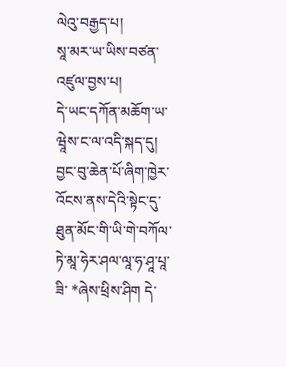ལེའུ་བརྒྱད་པ།
སཱ་མར་ཡ་ཡིས་བཙན་འཛུལ་བྱས་པ།
དེ་ཡང་དཀོན་མཆོག་ཡ་ཝཱེས་ང་ལ་འདི་སྐད་དུ། བྱང་བུ་ཆེན་པོ་ཞིག་ཁྱེར་འོངས་ནས་དེའི་སྟེང་དུ་ཐུན་མོང་གི་ཡི་གེ་བཀོལ་ཏེ་མཱ་ཧེར་ཤལ་ལཱ་ཧ་ཤཱ་པཱ་ཟི་ *ཞེས་ཕྲིས་ཤིག དེ་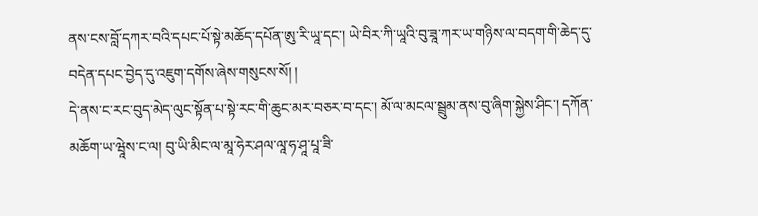ནས་ངས་བློ་དཀར་བའི་དཔང་པོ་སྟེ་མཆོད་དཔོན་ཨུ་རི་ཡཱ་དང་། ཡེ་བིར་ཀི་ཡཱའི་བུ་ཟཱ་ཀར་ཡ་གཉིས་ལ་བདག་གི་ཆེད་དུ་བདེན་དཔང་བྱེད་དུ་འཇུག་དགོས་ཞེས་གསུངས་སོ། །
དེ་ནས་ང་རང་བུད་མེད་ལུང་སྟོན་པ་སྟེ་རང་གི་ཆུང་མར་བཅར་བ་དང་། མོ་ལ་མངལ་སྦྲུམ་ནས་བུ་ཞིག་སྐྱེས་ཤིང་། དཀོན་མཆོག་ཡ་ཝཱེས་ང་ལ། བུ་ཡི་མིང་ལ་མཱ་ཧེར་ཤལ་ལཱ་ཧ་ཤཱ་པཱ་ཟི་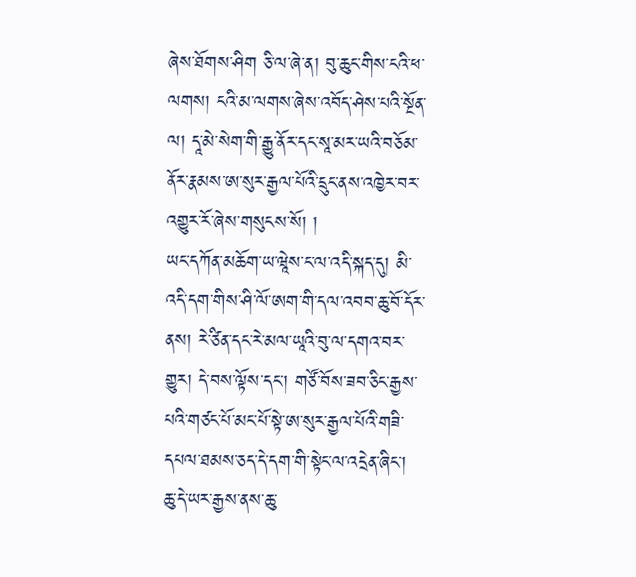ཞེས་ཐོགས་ཤིག ཅི་ལ་ཞེ་ན། བུ་ཆུང་གིས་ངའི་ཕ་ལགས། ངའི་མ་ལགས་ཞེས་འབོད་ཤེས་པའི་སྔོན་ལ། དཱ་མེ་སེག་གི་རྒྱུ་ནོར་དང་སཱ་མར་ཡའི་བཅོམ་ནོར་རྣམས་ཨ་སུར་རྒྱལ་པོའི་དྲུང་ནས་འཁྱེར་བར་འགྱུར་རོ་ཞེས་གསུངས་སོ། །
ཡང་དཀོན་མཆོག་ཡ་ཝཱེས་ང་ལ་འདི་སྐད་དུ། མི་འདི་དག་གིས་ཤི་ལོ་ཨག་གི་དལ་འབབ་ཆུ་བོ་དོར་ནས། རེ་ཙིན་དང་རེ་མལ་ཡཱའི་བུ་ལ་དགའ་བར་གྱུར། དེ་བས་ལྟོས་དང་། གཙོ་བོས་ཟབ་ཅིང་རྒྱས་པའི་གཙང་པོ་མང་པོ་སྟེ་ཨ་སུར་རྒྱལ་པོའི་གཟི་དཔལ་ཐམས་ཅད་དེ་དག་གི་སྟེང་ལ་འདྲེན་ཞིང་། ཆུ་དེ་ཡར་རྒྱས་ནས་ཆུ་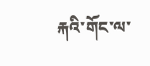རྐའི་གོང་ལ་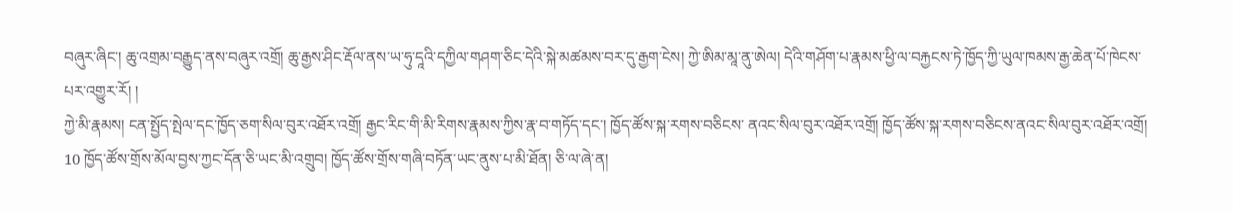བཞུར་ཞིང་། ཆུ་འགྲམ་བརྒྱུད་ནས་བཞུར་འགྲོ། ཆུ་རྒྱས་ཤིང་རྡོལ་ནས་ཡ་ཧུ་དཱའི་དཀྱིལ་གཤག་ཅིང་དེའི་སྐེ་མཚམས་བར་དུ་རྒྱག་ངེས། ཀྱེ་ཨིམ་མཱ་ནུ་ཨེལ། དེའི་གཤོག་པ་རྣམས་ཕྱི་ལ་བརྐྱངས་ཏེ་ཁྱོད་ཀྱི་ཡུལ་ཁམས་རྒྱ་ཆེན་པོ་ཁེངས་པར་འགྱུར་རོ། །
ཀྱེ་མི་རྣམས། ངན་སྤྱོད་སྤེལ་དང་ཁྱོད་ཅག་སིལ་བུར་འཐོར་འགྲོ། རྒྱང་རིང་གི་མི་རིགས་རྣམས་ཀྱིས་རྣ་བ་གཏོད་དང་། ཁྱོད་ཚོས་སྐ་རགས་བཅིངས་ ནའང་སིལ་བུར་འཐོར་འགྲོ། ཁྱོད་ཚོས་སྐ་རགས་བཅིངས་ནའང་སིལ་བུར་འཐོར་འགྲོ། 10 ཁྱོད་ཚོས་གྲོས་མོལ་བྱས་ཀྱང་དོན་ཅི་ཡང་མི་འགྲུབ། ཁྱོད་ཚོས་གྲོས་གཞི་བཏོན་ཡང་ནུས་པ་མི་ཐོན། ཅི་ལ་ཞེ་ན།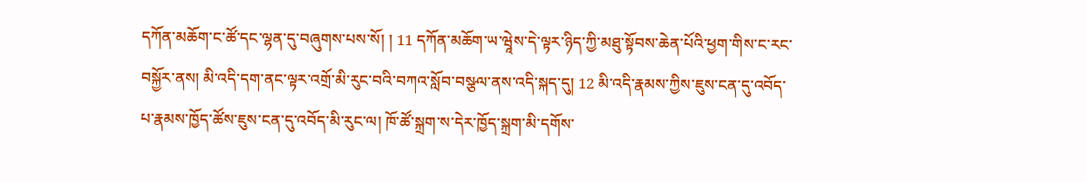དཀོན་མཆོག་ང་ཚོ་དང་ལྷན་དུ་བཞུགས་པས་སོ། ། 11 དཀོན་མཆོག་ཡ་ཝཱེས་དེ་ལྟར་ཉིད་ཀྱི་མཐུ་སྟོབས་ཆེན་པོའི་ཕྱག་གིས་ང་རང་བསྐྱོར་ནས། མི་འདི་དག་ནང་ལྟར་འགྲོ་མི་རུང་བའི་བཀའ་སློབ་བསྩལ་ནས་འདི་སྐད་དུ། 12 མི་འདི་རྣམས་ཀྱིས་ཇུས་ངན་དུ་འབོད་པ་རྣམས་ཁྱོད་ཚོས་ཇུས་ངན་དུ་འབོད་མི་རུང་ལ། ཁོ་ཚོ་སྐྲག་ས་དེར་ཁྱོད་སྐྲག་མི་དགོས་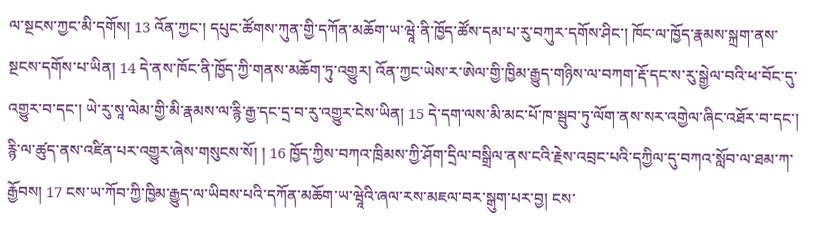ལ་སྔངས་ཀྱང་མི་དགོས། 13 འོན་ཀྱང་། དཔུང་ཚོགས་ཀུན་གྱི་དཀོན་མཆོག་ཡ་ཝཱེ་ནི་ཁྱོད་ཚོས་དམ་པ་རུ་བཀུར་དགོས་ཤིང་། ཁོང་ལ་ཁྱོད་རྣམས་སྐྲག་ནས་སྔངས་དགོས་པ་ཡིན། 14 དེ་ནས་ཁོང་ནི་ཁྱོད་ཀྱི་གནས་མཆོག་ཏུ་འགྱུར། འོན་ཀྱང་ཡེས་ར་ཨེལ་གྱི་ཁྱིམ་རྒྱུད་གཉིས་ལ་བཀག་རྡོ་དང་ས་རུ་སྒྱེལ་བའི་ཕ་བོང་དུ་འགྱུར་བ་དང་། ཡེ་རུ་སཱ་ལེམ་གྱི་མི་རྣམས་ལ་རྙི་རྒྱ་དང་དྲ་བ་རུ་འགྱུར་ངེས་ཡིན། 15 དེ་དག་ལས་མི་མང་པོ་ཁ་སྦུབ་ཏུ་ལོག་ནས་སར་འགྱེལ་ཞིང་འཐོར་བ་དང་། རྙི་ལ་ཚུད་ནས་འཛིན་པར་འགྱུར་ཞེས་གསུངས་སོ། ། 16 ཁྱོད་ཀྱིས་བཀའ་ཁྲིམས་ཀྱི་ཤོག་དྲིལ་བསྒྲིལ་ནས་ངའི་རྗེས་འབྲང་པའི་དཀྱིལ་དུ་བཀའ་སློབ་ལ་ཐམ་ཀ་རྒྱོབས། 17 ངས་ཡ་ཀོབ་ཀྱི་ཁྱིམ་རྒྱུད་ལ་ཡིབས་པའི་དཀོན་མཆོག་ཡ་ཝཱེའི་ཞལ་རས་མཇལ་བར་སྒུག་པར་བྱ། ངས་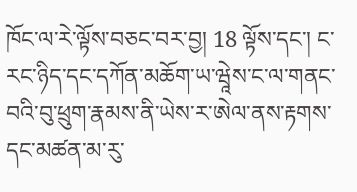ཁོང་ལ་རེ་ལྟོས་བཅང་བར་བྱ། 18 ལྟོས་དང་། ང་རང་ཉིད་དང་དཀོན་མཆོག་ཡ་ཝཱེས་ང་ལ་གནང་བའི་བུ་ཕྲུག་རྣམས་ནི་ཡེས་ར་ཨེལ་ནས་རྟགས་དང་མཚན་མ་རུ་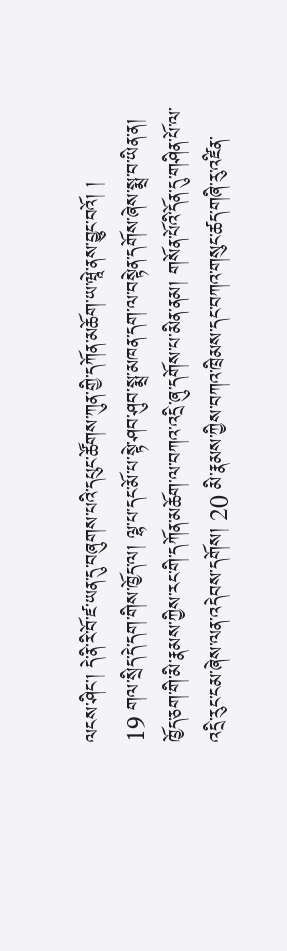ལངས་ཤིང་། དེ་ནི་རི་བོ་ཛ་ཡན་དུ་བཞུགས་པའི་དཔུང་ཚོགས་ཀུན་གྱི་དཀོན་མཆོག་ཡ་ཝཱེ་ནས་བྱུང་བའོ། །
19 གལ་སྲིད་དེ་དག་གིས་ཁྱོད་ལ། ལྷ་པ་དང་མོ་པ་སྟེ་ཤབ་ཤུབ་སྨྲ་མཁན་དག་ལ་བསྟེན་དགོས་ཞེས་སྨྲ་བ་ཡིན་ན། ཁྱོད་ཅག་གི་མི་རྣམས་ཀྱིས་རང་གི་དཀོན་མཆོག་ལ་བཀའ་འདྲི་ཞུ་དགོས་པ་མིན་ནམ། གསོན་པོའི་དོན་དུ་གཤིན་པོ་ལ་འདྲི་རུང་ངམ་ཞེས་ལན་འདེབས་དགོས། 20 མི་རྣམས་ཀྱིས་བཀའ་ཁྲིམས་དང་བཀའ་གསུང་ཚད་གཞི་རུ་འཛིན་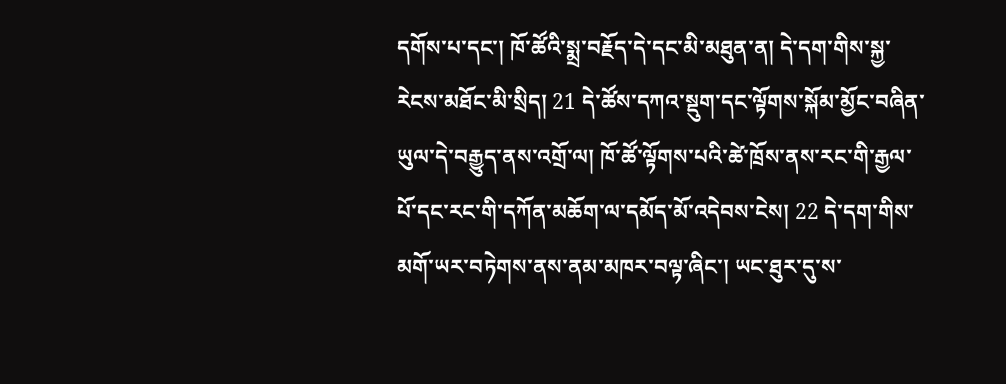དགོས་པ་དང་། ཁོ་ཚོའི་སྨྲ་བརྗོད་དེ་དང་མི་མཐུན་ན། དེ་དག་གིས་སྐྱ་རེངས་མཐོང་མི་སྲིད། 21 དེ་ཚོས་དཀའ་སྡུག་དང་ལྟོགས་སྐོམ་མྱོང་བཞིན་ཡུལ་དེ་བརྒྱུད་ནས་འགྲོ་ལ། ཁོ་ཚོ་ལྟོགས་པའི་ཚེ་ཁྲོས་ནས་རང་གི་རྒྱལ་པོ་དང་རང་གི་དཀོན་མཆོག་ལ་དམོད་མོ་འདེབས་ངེས། 22 དེ་དག་གིས་མགོ་ཡར་བཏེགས་ནས་ནམ་མཁར་བལྟ་ཞིང་། ཡང་ཐུར་དུ་ས་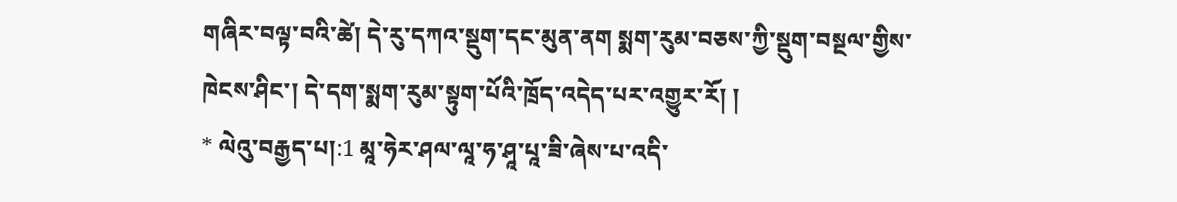གཞིར་བལྟ་བའི་ཚེ། དེ་རུ་དཀའ་སྡུག་དང་མུན་ནག སྨག་རུམ་བཅས་ཀྱི་སྡུག་བསྔལ་གྱིས་ཁེངས་ཤིང་། དེ་དག་སྨག་རུམ་སྟུག་པོའི་ཁྲོད་འདེད་པར་འགྱུར་རོ། །
* ལེའུ་བརྒྱད་པ།:1 མཱ་ཧེར་ཤལ་ལཱ་ཧ་ཤཱ་པཱ་ཟི་ཞེས་པ་འདི་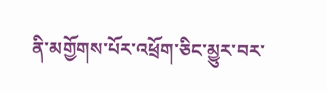ནི་མགྱོགས་པོར་འཕྲོག་ཅིང་མྱུར་བར་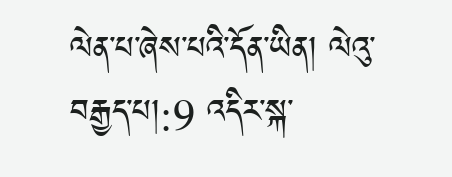ལེན་པ་ཞེས་པའི་དོན་ཡིན། ལེའུ་བརྒྱད་པ།:9 འདིར་སྐ་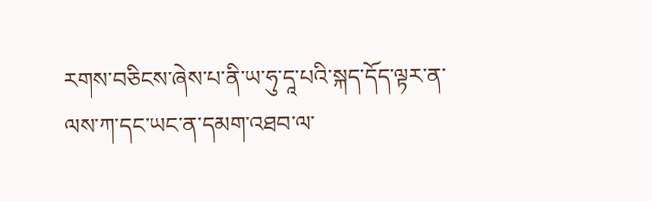རགས་བཅིངས་ཞེས་པ་ནི་ཡ་ཧུ་དཱ་པའི་སྐད་དོད་ལྟར་ན་ལས་ཀ་དང་ཡང་ན་དམག་འཐབ་ལ་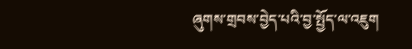ཞུགས་གྲབས་བྱེད་པའི་བྱ་སྤྱོད་ལ་འཇུག